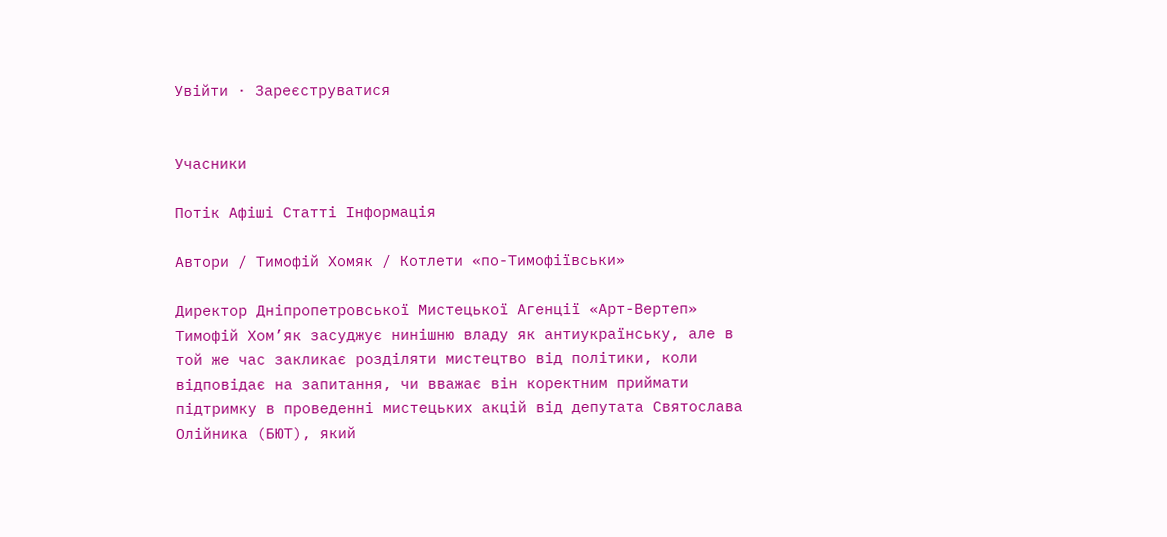Увійти · Зареєструватися


Учасники

Потік Афіші Статті Інформація

Автори / Тимофiй Хомяк / Котлети «по-Тимофіївськи»

Директор Дніпропетровської Мистецької Агенції «Арт-Вертеп» Тимофій Хом’як засуджує нинішню владу як антиукраїнську, але в той же час закликає розділяти мистецтво від політики, коли відповідає на запитання, чи вважає він коректним приймати підтримку в проведенні мистецьких акцій від депутата Святослава Олійника (БЮТ), який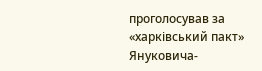проголосував за «харківський пакт» Януковича-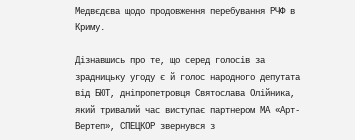Медвєдєва щодо продовження перебування РЧФ в Криму.

Дізнавшись про те, що серед голосів за зрадницьку угоду є й голос народного депутата від БЮТ, дніпропетровця Святослава Олійника, який тривалий час виступає партнером МА «Арт-Вертеп», СПЕЦКОР звернувся з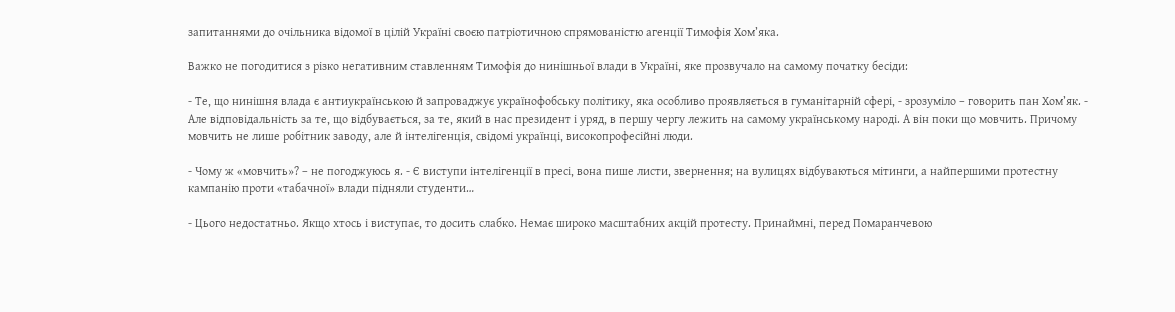запитаннями до очільника відомої в цілій Україні своєю патріотичною спрямованістю агенції Тимофія Хом’яка.

Важко не погодитися з різко негативним ставленням Тимофія до нинішньої влади в Україні, яке прозвучало на самому початку бесіди:

- Те, що нинішня влада є антиукраїнською й запроваджує українофобську політику, яка особливо проявляється в гуманітарній сфері, - зрозуміло – говорить пан Хом’як. - Але відповідальність за те, що відбувається, за те, який в нас президент і уряд, в першу чергу лежить на самому українському народі. А він поки що мовчить. Причому мовчить не лише робітник заводу, але й інтелігенція, свідомі українці, високопрофесійні люди.

- Чому ж «мовчить»? – не погоджуюсь я. - Є виступи інтелігенції в пресі, вона пише листи, звернення; на вулицях відбуваються мітинги, а найпершими протестну кампанію проти «табачної» влади підняли студенти…

- Цього недостатньо. Якщо хтось і виступає, то досить слабко. Немає широко масштабних акцій протесту. Принаймні, перед Помаранчевою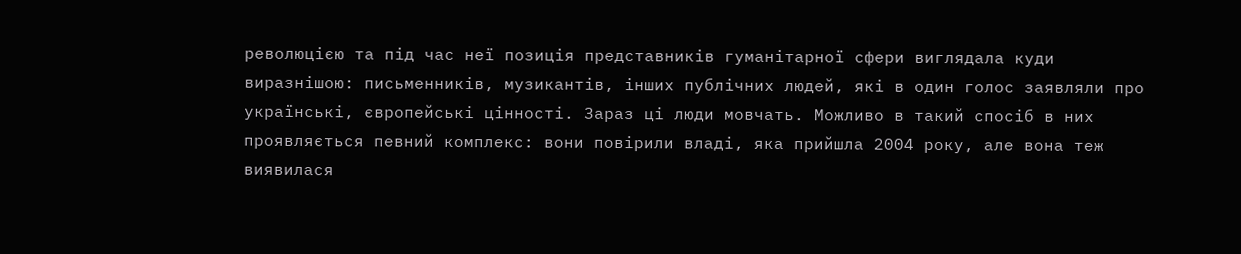революцією та під час неї позиція представників гуманітарної сфери виглядала куди виразнішою: письменників, музикантів, інших публічних людей, які в один голос заявляли про українські, європейські цінності. Зараз ці люди мовчать. Можливо в такий спосіб в них проявляється певний комплекс: вони повірили владі, яка прийшла 2004 року, але вона теж виявилася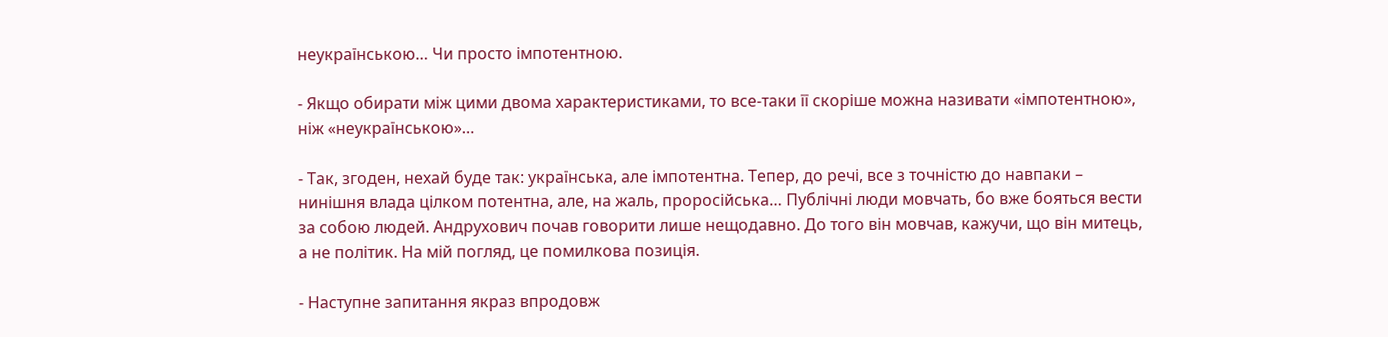неукраїнською… Чи просто імпотентною.

- Якщо обирати між цими двома характеристиками, то все-таки її скоріше можна називати «імпотентною», ніж «неукраїнською»…

- Так, згоден, нехай буде так: українська, але імпотентна. Тепер, до речі, все з точністю до навпаки – нинішня влада цілком потентна, але, на жаль, проросійська… Публічні люди мовчать, бо вже бояться вести за собою людей. Андрухович почав говорити лише нещодавно. До того він мовчав, кажучи, що він митець, а не політик. На мій погляд, це помилкова позиція.

- Наступне запитання якраз впродовж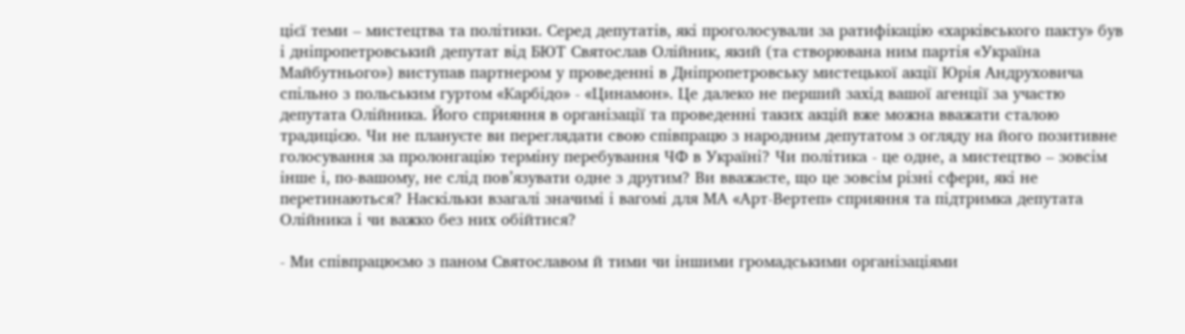цієї теми – мистецтва та політики. Серед депутатів, які проголосували за ратифікацію «харківського пакту» був і дніпропетровський депутат від БЮТ Святослав Олійник, який (та створювана ним партія «Україна Майбутнього») виступав партнером у проведенні в Дніпропетровську мистецької акції Юрія Андруховича спільно з польським гуртом «Карбідо» - «Цинамон». Це далеко не перший захід вашої агенції за участю депутата Олійника. Його сприяння в організації та проведенні таких акцій вже можна вважати сталою традицією. Чи не плануєте ви переглядати свою співпрацю з народним депутатом з огляду на його позитивне голосування за пролонгацію терміну перебування ЧФ в Україні? Чи політика - це одне, а мистецтво – зовсім інше і, по-вашому, не слід пов’язувати одне з другим? Ви вважаєте, що це зовсім різні сфери, які не перетинаються? Наскільки взагалі значимі і вагомі для МА «Арт-Вертеп» сприяння та підтримка депутата Олійника і чи важко без них обійтися?

- Ми співпрацюємо з паном Святославом й тими чи іншими громадськими організаціями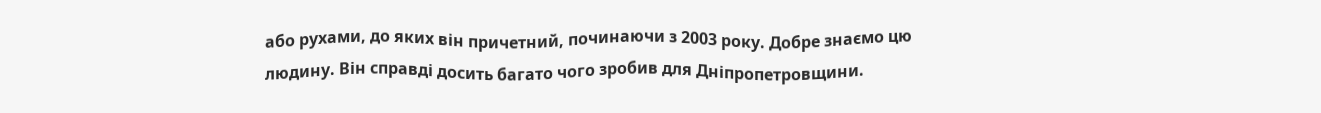або рухами, до яких він причетний, починаючи з 2003 року. Добре знаємо цю людину. Він справді досить багато чого зробив для Дніпропетровщини.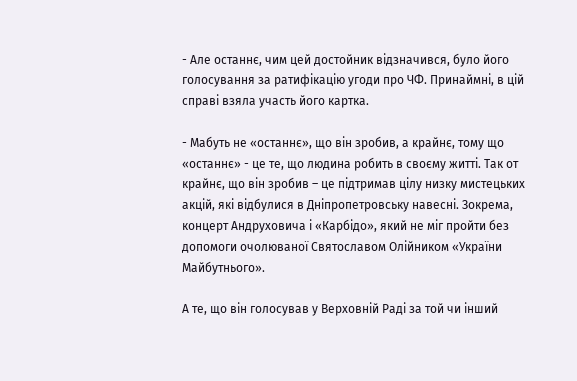- Але останнє, чим цей достойник відзначився, було його голосування за ратифікацію угоди про ЧФ. Принаймні, в цій справі взяла участь його картка.

- Мабуть не «останнє», що він зробив, а крайнє, тому що «останнє» - це те, що людина робить в своєму житті. Так от крайнє, що він зробив – це підтримав цілу низку мистецьких акцій, які відбулися в Дніпропетровську навесні. Зокрема, концерт Андруховича і «Карбідо», який не міг пройти без допомоги очолюваної Святославом Олійником «України Майбутнього».

А те, що він голосував у Верховній Раді за той чи інший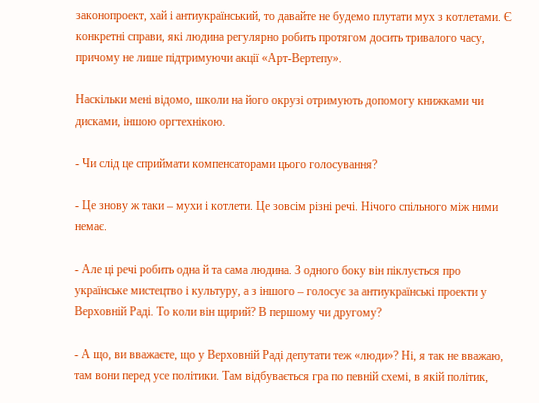законопроект, хай і антиукраїнський, то давайте не будемо плутати мух з котлетами. Є конкретні справи, які людина регулярно робить протягом досить тривалого часу, причому не лише підтримуючи акції «Арт-Вертепу».

Наскільки мені відомо, школи на його окрузі отримують допомогу книжками чи дисками, іншою оргтехнікою.

- Чи слід це сприймати компенсаторами цього голосування?

- Це знову ж таки – мухи і котлети. Це зовсім різні речі. Нічого спільного між ними немає.

- Але ці речі робить одна й та сама людина. З одного боку він піклується про українське мистецтво і культуру, а з іншого – голосує за антиукраїнські проекти у Верховній Раді. То коли він щирий? В першому чи другому?

- А що, ви вважаєте, що у Верховній Раді депутати теж «люди»? Ні, я так не вважаю, там вони перед усе політики. Там відбувається гра по певній схемі, в якій політик,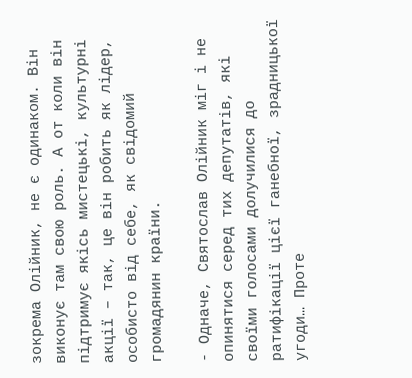зокрема Олійник, не є одинаком. Він виконує там свою роль. А от коли він підтримує якісь мистецькі, культурні акції – так, це він робить як лідер, особисто від себе, як свідомий громадянин країни.

- Одначе, Святослав Олійник міг і не опинятися серед тих депутатів, які своїми голосами долучилися до ратифікації цієї ганебної, зрадницької угоди… Проте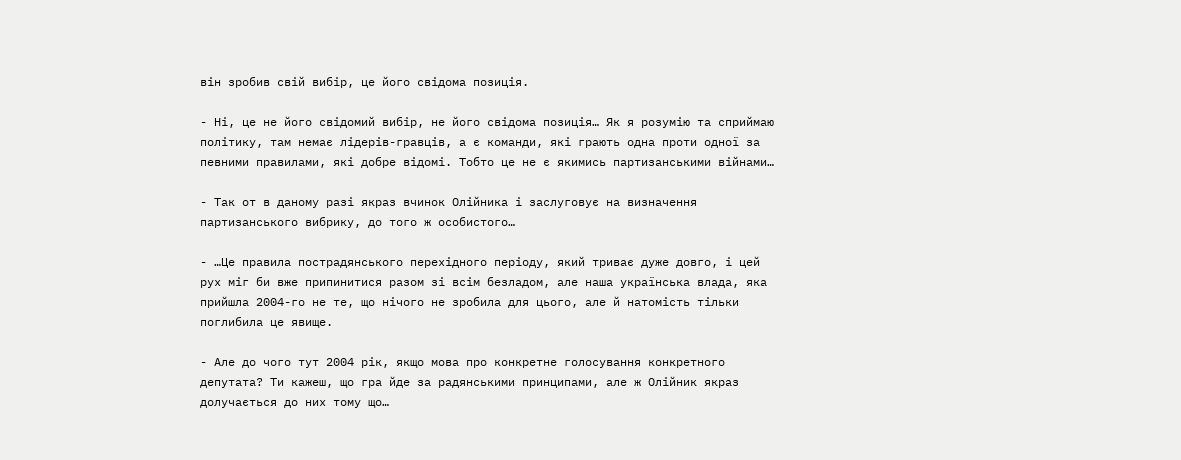він зробив свій вибір, це його свідома позиція.

- Ні, це не його свідомий вибір, не його свідома позиція… Як я розумію та сприймаю політику, там немає лідерів-гравців, а є команди, які грають одна проти одної за певними правилами, які добре відомі. Тобто це не є якимись партизанськими війнами…

- Так от в даному разі якраз вчинок Олійника і заслуговує на визначення партизанського вибрику, до того ж особистого…

- …Це правила пострадянського перехідного періоду, який триває дуже довго, і цей рух міг би вже припинитися разом зі всім безладом, але наша українська влада, яка прийшла 2004-го не те, що нічого не зробила для цього, але й натомість тільки поглибила це явище.

- Але до чого тут 2004 рік, якщо мова про конкретне голосування конкретного депутата? Ти кажеш, що гра йде за радянськими принципами, але ж Олійник якраз долучається до них тому що…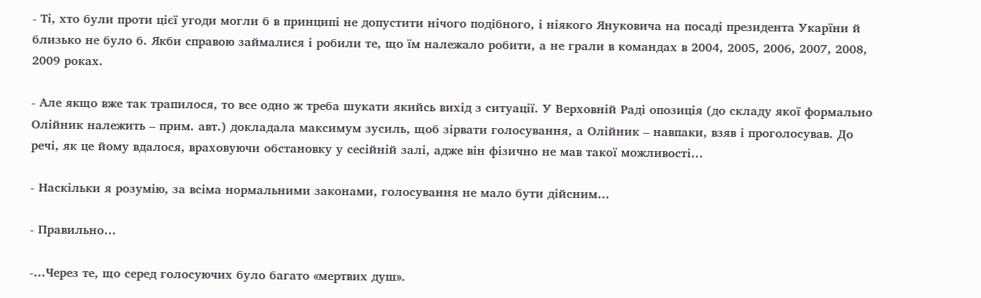- Ті, хто були проти цієї угоди могли б в принципі не допустити нічого подібного, і ніякого Януковича на посаді президента Укарїни й близько не було б. Якби справою займалися і робили те, що їм належало робити, а не грали в командах в 2004, 2005, 2006, 2007, 2008, 2009 роках.

- Але якщо вже так трапилося, то все одно ж треба шукати якийсь вихід з ситуації. У Верховній Раді опозиція (до складу якої формально Олійник належить – прим. авт.) докладала максимум зусиль, щоб зірвати голосування, а Олійник – навпаки, взяв і проголосував. До речі, як це йому вдалося, враховуючи обстановку у сесійній залі, адже він фізично не мав такої можливості…

- Наскільки я розумію, за всіма нормальними законами, голосування не мало бути дійсним…

- Правильно…

-…Через те, що серед голосуючих було багато «мертвих душ».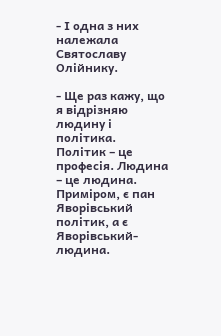- І одна з них належала Святославу Олійнику.

- Ще раз кажу, що я відрізняю людину і політика. Політик – це професія. Людина – це людина. Приміром, є пан Яворівський політик, а є Яворівський-людина.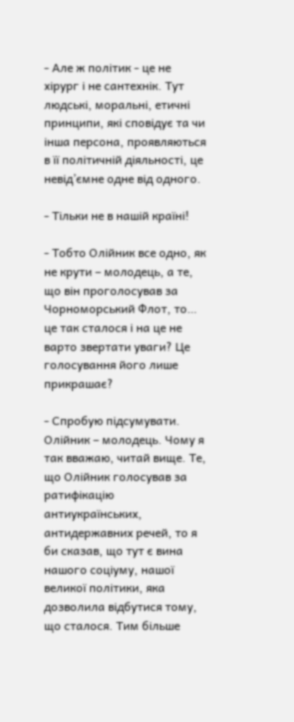- Але ж політик - це не хірург і не сантехнік. Тут людські, моральні, етичні принципи, які сповідує та чи інша персона, проявляються в її політичній діяльності, це невід’ємне одне від одного.

- Тільки не в нашій країні!

- Тобто Олійник все одно, як не крути – молодець, а те, що він проголосував за Чорноморський Флот, то… це так сталося і на це не варто звертати уваги? Це голосування його лише прикрашає?

- Спробую підсумувати. Олійник – молодець. Чому я так вважаю, читай вище. Те, що Олійник голосував за ратифікацію антиукраїнських, антидержавних речей, то я би сказав, що тут є вина нашого соціуму, нашої великої політики, яка дозволила відбутися тому, що сталося. Тим більше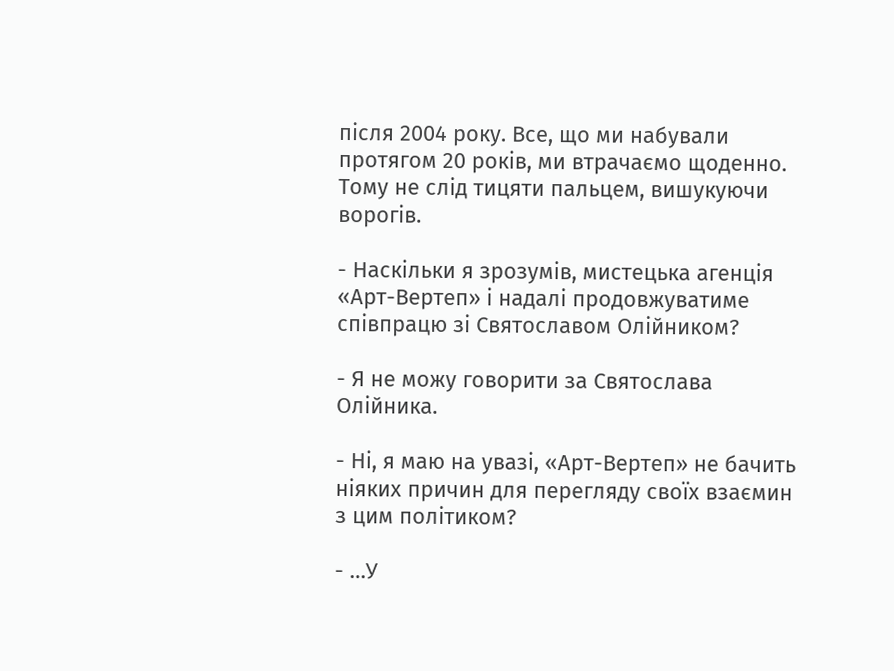після 2004 року. Все, що ми набували протягом 20 років, ми втрачаємо щоденно. Тому не слід тицяти пальцем, вишукуючи ворогів.

- Наскільки я зрозумів, мистецька агенція «Арт-Вертеп» і надалі продовжуватиме співпрацю зі Святославом Олійником?

- Я не можу говорити за Святослава Олійника.

- Ні, я маю на увазі, «Арт-Вертеп» не бачить ніяких причин для перегляду своїх взаємин з цим політиком?

- …У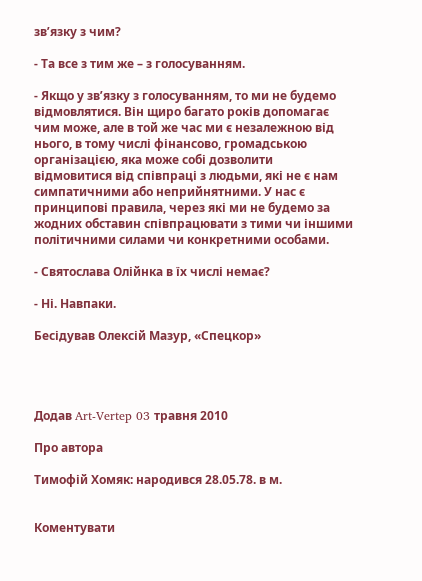зв’язку з чим?

- Та все з тим же – з голосуванням.

- Якщо у зв’язку з голосуванням, то ми не будемо відмовлятися. Він щиро багато років допомагає чим може, але в той же час ми є незалежною від нього, в тому числі фінансово, громадською організацією, яка може собі дозволити відмовитися від співпраці з людьми, які не є нам симпатичними або неприйнятними. У нас є принципові правила, через які ми не будемо за жодних обставин співпрацювати з тими чи іншими політичними силами чи конкретними особами.

- Святослава Олійнка в їх числі немає?

- Ні. Навпаки.

Бесідував Олексій Мазур, «Спецкор»




Додав Art-Vertep 03 травня 2010

Про автора

Тимофій Хомяк: народився 28.05.78. в м.


Коментувати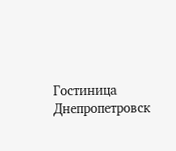Гостиница Днепропетровск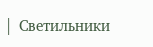|  Светильники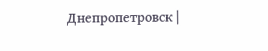Днепропетровск |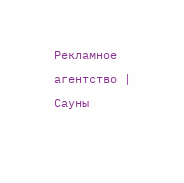Рекламное агентство |  Сауны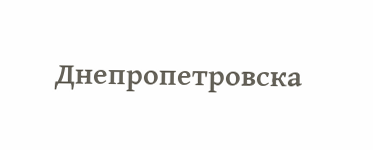Днепропетровска